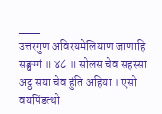___
उत्तरगुण अविरयमेलियाण जाणाहि सङ्घग्गं ॥ ४८ ॥ सोलस चेव सहस्सा अट्ठ सया चेव हुंति अहिया । एसो वयपिंडत्थो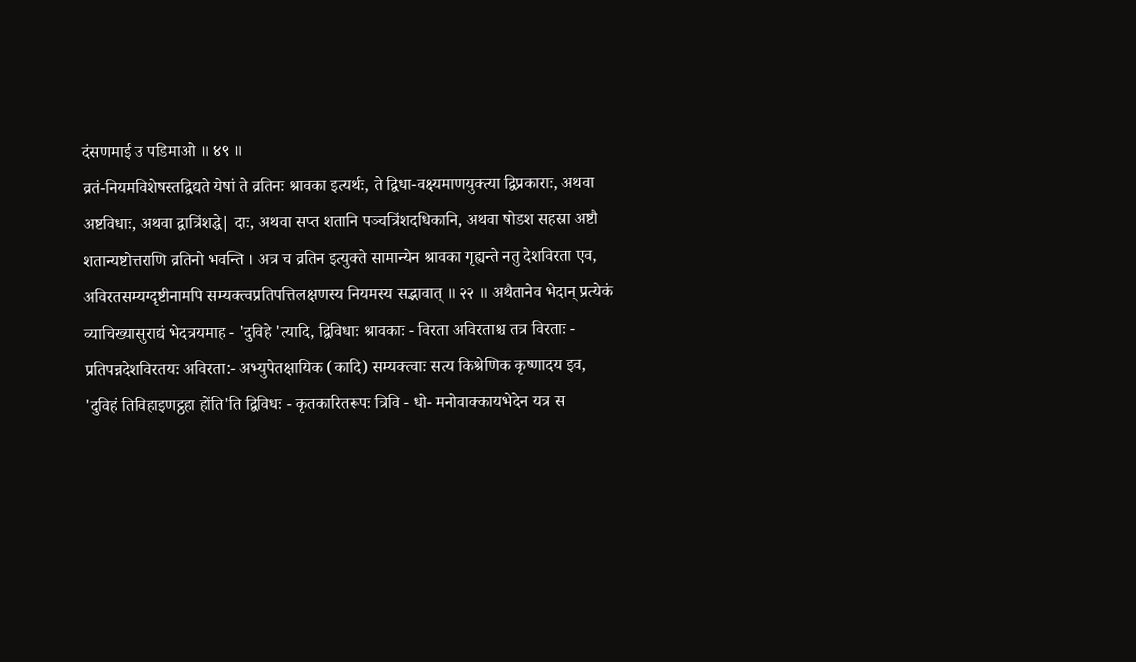दंसणमाई उ पडिमाओ ॥ ४९ ॥
व्रतं-नियमविशेषस्तद्विद्यते येषां ते व्रतिनः श्रावका इत्यर्थः, ते द्विधा-वक्ष्यमाणयुक्त्या द्विप्रकाराः, अथवा अष्टविधाः, अथवा द्वात्रिंशद्धे| दाः, अथवा सप्त शतानि पञ्चत्रिंशदधिकानि, अथवा षोडश सहस्रा अष्टौ शतान्यष्टोत्तराणि व्रतिनो भवन्ति । अत्र च व्रतिन इत्युक्ते सामान्येन श्रावका गृह्यन्ते नतु देशविरता एव, अविरतसम्यग्दृष्टीनामपि सम्यक्त्वप्रतिपत्तिलक्षणस्य नियमस्य सद्भावात् ॥ २२ ॥ अथैतानेव भेदान् प्रत्येकं व्याचिख्यासुराद्यं भेदत्रयमाह - 'दुविहे 'त्यादि, द्विविधाः श्रावकाः - विरता अविरताश्च तत्र विरताः - प्रतिपन्नदेशविरतयः अविरता:- अभ्युपेतक्षायिक (कादि) सम्यक्त्वाः सत्य किश्रेणिक कृष्णादय इव, 'दुविहं तिविहाइणट्ठहा होंति'ति द्विविधः - कृतकारितरूपः त्रिवि - धो- मनोवाक्कायभेदेन यत्र स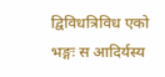द्विविधत्रिविध एको भङ्गः स आदिर्यस्य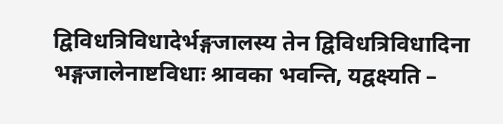द्विविधत्रिविधादेर्भङ्गजालस्य तेन द्विविधत्रिविधादिना भङ्गजालेनाष्टविधाः श्रावका भवन्ति, यद्वक्ष्यति –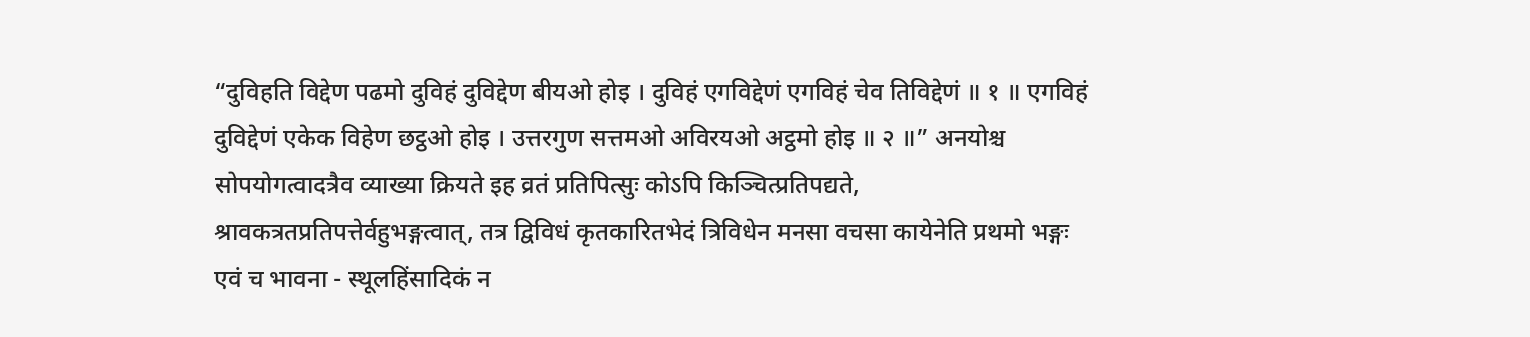“दुविहति विद्देण पढमो दुविहं दुविद्देण बीयओ होइ । दुविहं एगविद्देणं एगविहं चेव तिविद्देणं ॥ १ ॥ एगविहं दुविद्देणं एकेक विहेण छट्ठओ होइ । उत्तरगुण सत्तमओ अविरयओ अट्ठमो होइ ॥ २ ॥” अनयोश्च सोपयोगत्वादत्रैव व्याख्या क्रियते इह व्रतं प्रतिपित्सुः कोऽपि किञ्चित्प्रतिपद्यते, श्रावकत्रतप्रतिपत्तेर्वहुभङ्गत्वात्, तत्र द्विविधं कृतकारितभेदं त्रिविधेन मनसा वचसा कायेनेति प्रथमो भङ्गः एवं च भावना - स्थूलहिंसादिकं न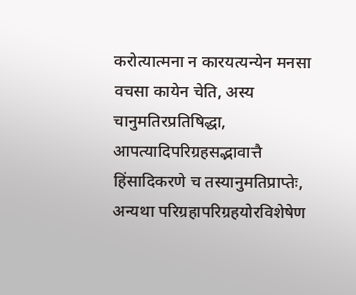करोत्यात्मना न कारयत्यन्येन मनसा वचसा कायेन चेति, अस्य चानुमतिरप्रतिषिद्धा, आपत्यादिपरिग्रहसद्भावात्तै हिंसादिकरणे च तस्यानुमतिप्राप्तेः, अन्यथा परिग्रहापरिग्रहयोरविशेषेण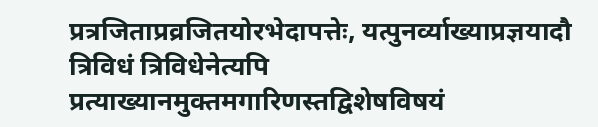प्रत्रजिताप्रव्रजितयोरभेदापत्तेः, यत्पुनर्व्याख्याप्रज्ञयादौ त्रिविधं त्रिविधेनेत्यपि प्रत्याख्यानमुक्तमगारिणस्तद्विशेषविषयं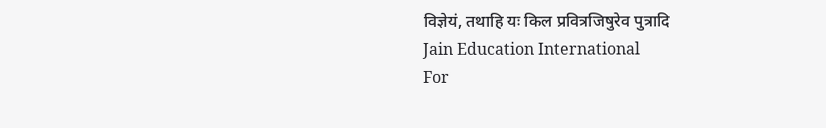विज्ञेयं, तथाहि यः किल प्रवित्रजिषुरेव पुत्रादि
Jain Education International
For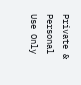Private & Personal Use Only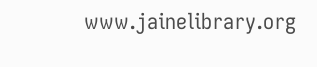www.jainelibrary.org